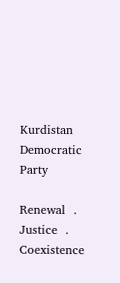Kurdistan Democratic Party

Renewal  .  Justice  .  Coexistence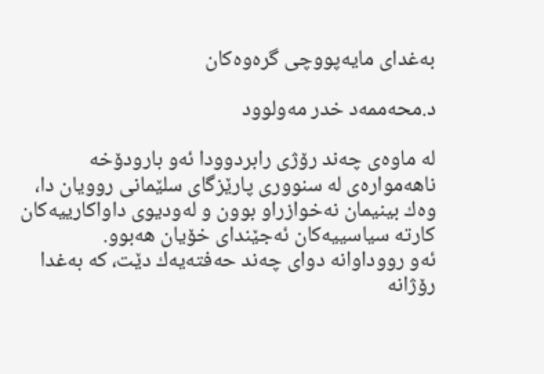به‌غدای مایه‌پووچی گره‌وه‌كان

د.محه‌ممه‌د خدر مه‌ولوود

له‌ ماوه‌ی چه‌ند رۆژی رابردوودا ئه‌و بارودۆخه‌ ناهه‌مواره‌ی له‌ ‌سنووری پارێزگای سلێمانی روویان دا، وه‌ك بینیمان نه‌خوازراو بوون و له‌ودیوی داواكارییه‌كان كارته‌ سیاسییه‌كان ئه‌جێندای خۆیان هه‌بوو.
ئه‌و رووداوانه‌ دوای چه‌ند حه‌فته‌یه‌ك دێت، كه‌ به‌غدا رۆژانه‌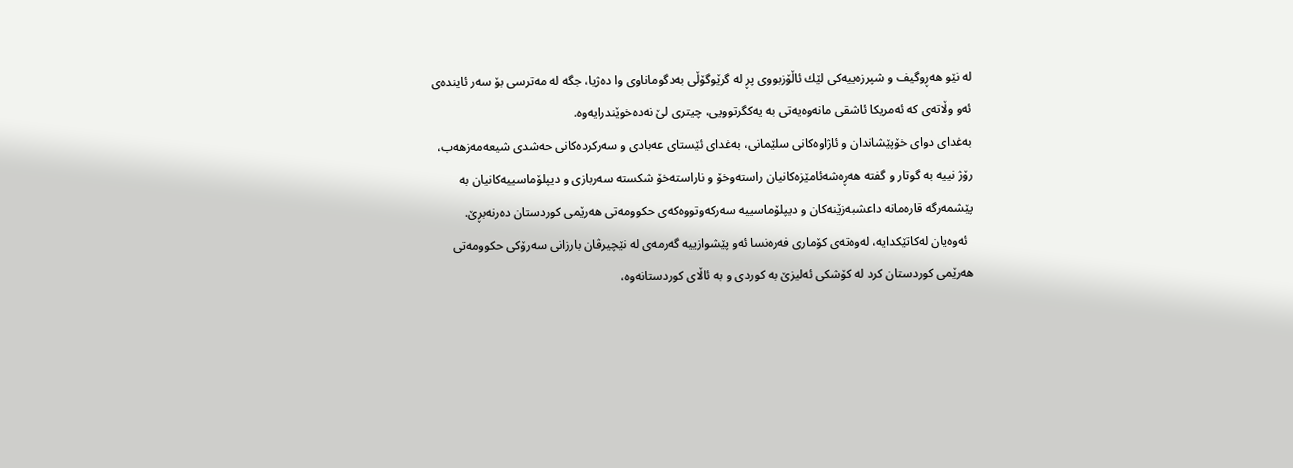له‌ نێو هه‌ڕوگیف و شپرزه‌ییه‌كی لێك ئاڵۆزبووی پڕ له‌ گرێوگۆڵی به‌دگوماناوی وا ده‌ژیا، جگه‌ له‌ مه‌ترسی بۆ سه‌ر ئاینده‌ی ئه‌و وڵاته‌ی كه‌ ئه‌مریكا ئاشقی مانه‌وه‌یه‌تی به‌ یه‌كگرتوویی، چیتری لێ نه‌ده‌خوێندرایه‌وه‌.
به‌غدای دوای خۆپێشاندان و ئاژاوه‌كانی سلێمانی، به‌غدای ئێستای عه‌بادی و سه‌ركرده‌كانی حه‌شدی شیعه‌مه‌زهه‌ب، رۆژ نییه‌ به‌ گوتار و گفته‌ هه‌ڕه‌شه‌ئامێزه‌كانیان راسته‌وخۆ و ناراسته‌خۆ شكسته‌ سه‌ربازی و دیپلۆماسییه‌كانیان به‌ پێشمه‌رگه‌ قاره‌مانه‌ داعشبه‌زێنه‌كان و دیپلۆماسییه‌ سه‌ركه‌وتووه‌كه‌ی حكوومه‌تی هه‌رێمی كوردستان ده‌رنه‌بڕێ.
  ئه‌وه‌یان له‌كاتێكدایه‌، له‌وه‌ته‌ی كۆماری فه‌ره‌نسا ئه‌و پێشوازییه‌ گه‌رمه‌ی له‌ نێچیرڤان بارزانی سه‌رۆكی حكوومه‌تی هه‌رێمی كوردستان كرد له‌ كۆشكی ئه‌لیزێ به‌ كوردی و به‌ ئاڵای كوردستانه‌وه‌،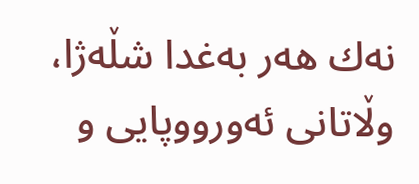نه‌ك هه‌ر به‌غدا شڵه‌ژا، وڵاتانی ئه‌ورووپایی و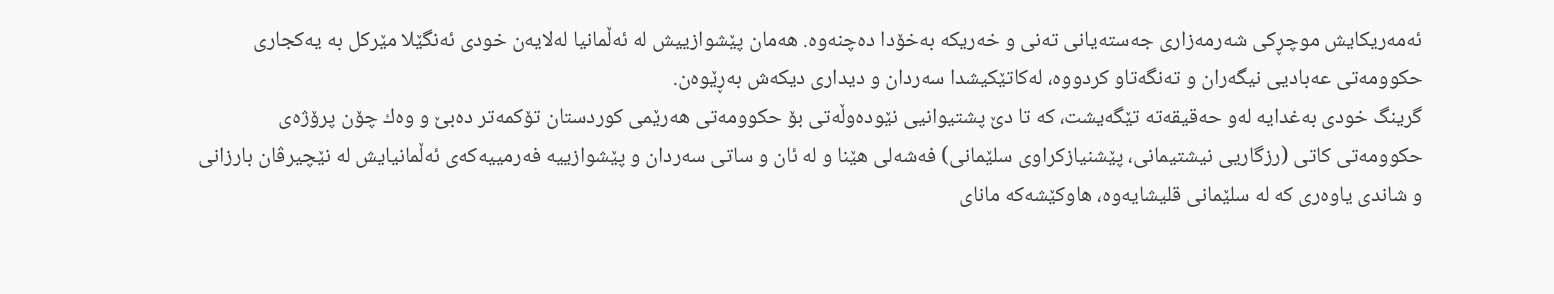ئه‌مه‌ریكایش موچڕكی شه‌رمه‌زاری جه‌سته‌یانی ته‌نی و خه‌ریكه‌ به‌خۆدا ده‌چنه‌وه‌. هه‌مان پێشوازییش له‌ ئه‌ڵمانیا له‌لایه‌ن خودی ئه‌نگێلا مێركل به‌ یه‌كجاری حكوومه‌تی عه‌بادیی نیگه‌ران و ته‌نگه‌تاو كردووه‌، له‌كاتێكیشدا سه‌ردان و دیداری دیكه‌ش به‌ڕێوه‌ن.
گرینگ خودی به‌غدایه‌ له‌و حه‌قیقه‌ته‌ تێگه‌یشت، كه‌ تا دێ پشتیوانیی نێوده‌وڵه‌تی بۆ حكوومه‌تی هه‌رێمی كوردستان تۆكمه‌تر ده‌بێ و وه‌ك چۆن پرۆژه‌ی حكوومه‌تی كاتی (رزگاریی نیشتیمانی، پێشنیازكراوی سلێمانی) فه‌شه‌لی هێنا و له‌ ئان و ساتی سه‌ردان و پێشوازییه‌ فه‌رمییه‌كه‌ی ئه‌ڵمانیایش له‌ نێچیرڤان بارزانی و شاندی یاوه‌ری كه‌ له‌ سلێمانی قلیشایه‌وه‌، هاوكێشه‌كه‌ مانای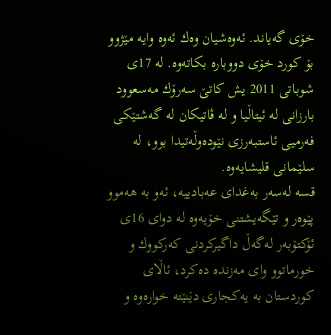خۆی گه‌یاند. ئه‌وه‌شیان وه‌ك ئه‌وه‌ وایه‌ مێژوو بۆ كورد خۆی دووباره‌ بكاته‌وه‌. له‌ 17ی شوباتی 2011 یش كاتێ سه‌رۆك مه‌سعوود بارزانی له‌ ئیتاڵیا و له‌ ڤاتیكان له‌ گه‌شتێكی فه‌رمیی ئاستبه‌رزی نێوده‌وڵه‌تیدا بوو، له‌ سلێمانی قلیشایه‌وه‌.
قسه‌ له‌سه‌ر به‌غدای عه‌بادییه‌، ئه‌و به‌ هه‌موو پێوه‌ر و تێگه‌یشتنی خۆیه‌وه‌ له‌ دوای 16ی ئۆكتۆبه‌ر له‌گه‌ڵ داگیركردنی كه‌ركووك و خورماتوو وای مه‌زنده‌ ده‌كرد، ئاڵای كوردستان به‌ یه‌كجاری دێنێته‌ خواره‌وه‌ و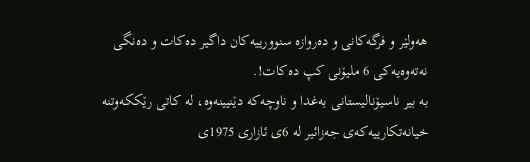هه‌ولێر و فرگه‌كانی و ده‌روازه‌ سنوورییه‌كان داگیر ده‌كات و ده‌نگی نه‌ته‌وه‌یه‌كی 6 ملیۆنی كپ ده‌كات!.
به‌ بیر ناسیۆنالیستانی به‌غدا و ناوچه‌كه‌ دێنیینه‌وه‌، له‌ كاتی رێككه‌وتنه‌ خیانه‌تكارییه‌كه‌ی جه‌زائیر له‌ 6ی ئازاری 1975ی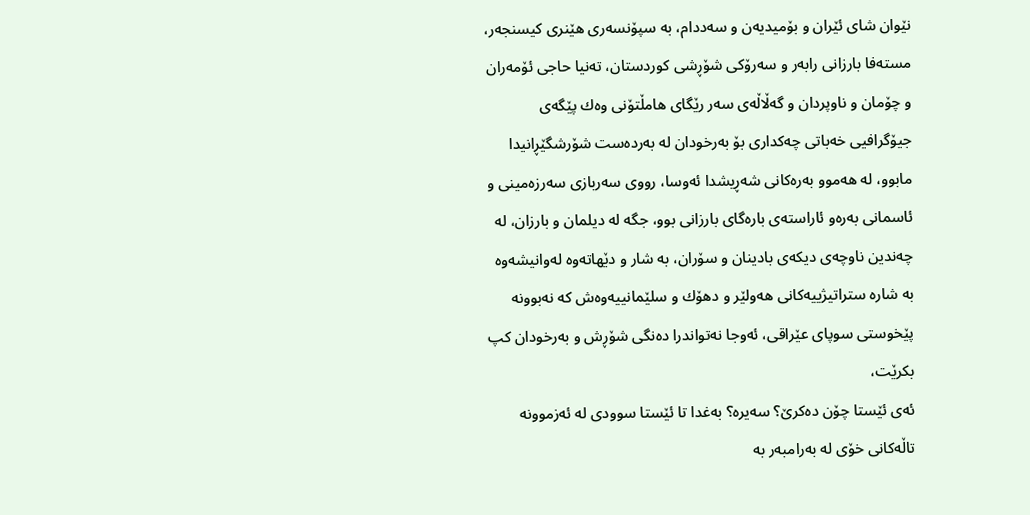نێوان شای ئێران و بۆمیدیه‌ن و سه‌ددام، به‌ سپۆنسه‌ری هێنری كیسنجه‌ر، مسته‌فا بارزانی رابه‌ر و سه‌رۆكی شۆڕشی كوردستان، ته‌نیا حاجی ئۆمه‌ران و چۆمان و ناوپردان و گه‌ڵاڵه‌ی سه‌ر رێگای هامڵتۆنی وه‌ك پێگه‌ی جیۆگرافیی خه‌باتی چه‌كداری بۆ به‌رخودان له‌ به‌رده‌ست شۆرشگێڕانیدا مابوو، له‌ هه‌موو به‌ره‌كانی شه‌ڕیشدا ئه‌وسا، رووی سه‌ربازی سه‌رزه‌مینی و ئاسمانی به‌ره‌و ئاراسته‌ی باره‌گای بارزانی بوو، جگه‌ له‌ دیلمان و بارزان، له‌ چه‌ندین ناوچه‌ی دیكه‌ی بادینان و سۆران، به‌ شار و دێهاته‌وه‌ له‌وانیشه‌وه‌ به‌ شاره‌ ستراتیژییه‌كانی هه‌ولێر و دهۆك و سلێمانییه‌وه‌ش كه‌ نه‌بوونه‌ پێخوستی سوپای عێراقی، ئه‌وجا نه‌تواندرا ده‌نگی شۆڕش و به‌رخودان كپ بكرێت،
ئه‌ی ئێستا چۆن ده‌كرێ؟ سه‌یره‌؟ به‌غدا تا ئێستا سوودی له‌ ئه‌زموونه‌ تاڵه‌كانی خۆی له‌ به‌رامبه‌ر به‌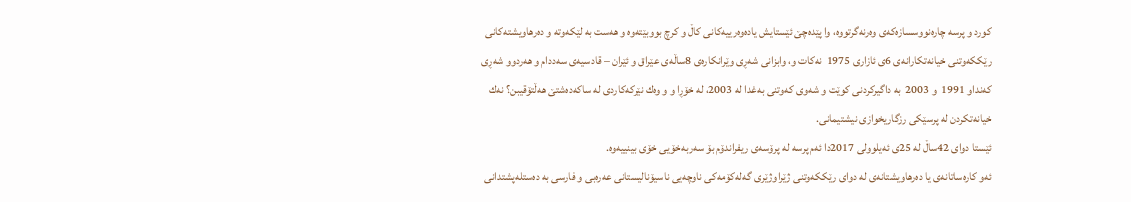كورد و پرسه‌ چاره‌نووسسازه‌كه‌ی وه‌رنه‌گرتووه‌، وا پێده‌چێ ئێستایش یاده‌وه‌رییه‌كانی كاڵ و كرچ بووبێته‌وه‌ و هه‌ست به‌ لێكه‌وته‌ و ده‌رهاویشته‌كانی رێككه‌وتنی خیانه‌تكارانه‌ی 6ی ئازاری 1975  نه‌كات و، وابزانی شه‌ڕی وێرانكاره‌ی 8ساڵه‌ی عێراق و ئێران – قادسیه‌ی سه‌ددام و هه‌ردوو شه‌ڕی كه‌نداو 1991  و 2003  به‌ داگیركردنی كوێت و شه‌وی كه‌وتنی به‌غدا له‌ 2003، له‌ خۆڕا و و وه‌ك نێركه‌كاردی له‌ ساكه‌ده‌شتێ هه‌ڵتۆقیبن؟ نه‌ك خیانه‌تكردن له‌ پرسێكی رزگاریخوازی نیشتیمانی.
ئێستا دوای 42ساڵ له‌ 25ی ئه‌یلوولی 2017دا ئه‌م پرسه‌ له‌ پرۆسه‌ی ریفراندۆم بۆ سه‌ربه‌خۆیی خۆی بینییه‌وه‌.
ئه‌و كاره‌ساتانه‌ی یا ده‌رهاویشتانه‌ی له‌ دوای رێككه‌وتنی ژێراوژێری گه‌له‌كۆمه‌كی ناوچه‌یی ناسیۆنالیستانی عه‌ره‌بی و فارسی به‌ ده‌ستله‌پشتدانی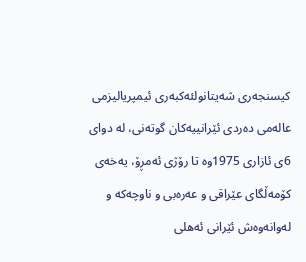كیسنجه‌ری شه‌یتانولئه‌كبه‌ری ئیمپریالیزمی عاله‌می ده‌ردی ئێرانییه‌كان گوته‌نی، له‌ دوای 6ی ئازاری 1975وه‌ تا رۆژی ئه‌مڕۆ، یه‌خه‌ی كۆمه‌ڵگای عێراقی و عه‌ره‌بی و ناوچه‌كه‌ و له‌وانه‌وه‌ش ئێرانی ئه‌هلی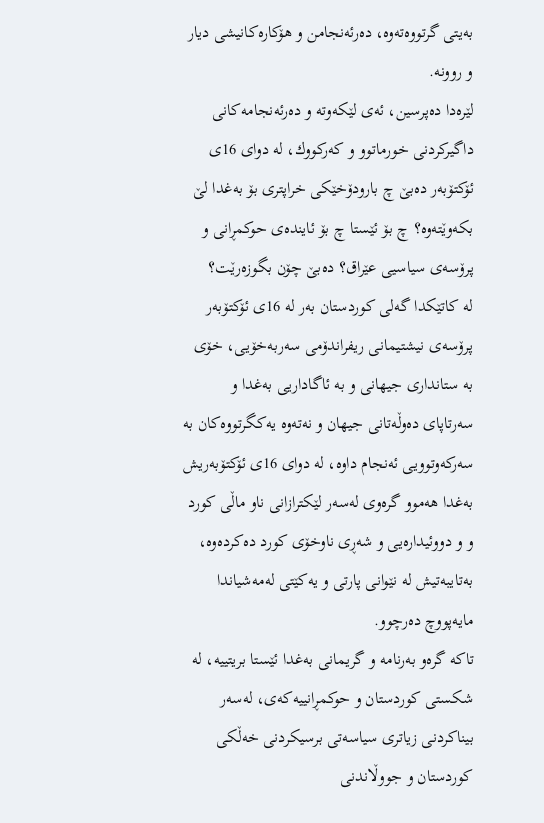به‌یتی گرتووه‌ته‌وه‌، ده‌رئه‌نجامن و هۆكاره‌كانیشی دیار و روونه‌.
لێره‌دا ده‌پرسین، ئه‌ی لێكه‌وته‌ و ده‌رئه‌نجامه‌كانی داگیركردنی خورماتوو و كه‌ركووك، له‌ دوای 16ی ئۆكتۆبه‌ر ده‌بێ چ بارودۆخێكی خراپتری بۆ به‌غدا لێ بكه‌وێته‌وه‌؟ چ بۆ ئێستا چ بۆ ئاینده‌ی حوكمڕانی و پرۆسه‌ی سیاسیی عێراق؟ ده‌بێ چۆن بگوزه‌رێت؟
له‌ كاتێكدا گه‌لی كوردستان به‌ر له‌ 16ی ئۆكتۆبه‌ر پرۆسه‌ی نیشتیمانی ریفراندۆمی سه‌ربه‌خۆیی، خۆی به ستانداری جیهانی و به‌ ئاگاداریی به‌غدا و سه‌رتاپای ده‌وڵه‌تانی جیهان و نه‌ته‌وه‌ یه‌كگرتووه‌كان به‌ سه‌ركه‌وتوویی ئه‌نجام داوه‌، له‌ دوای 16ی ئۆكتۆبه‌ریش به‌غدا هه‌موو گره‌وی له‌سه‌ر لێكترازانی ناو ماڵی كورد و و دووئیداره‌یی و شه‌ڕی ناوخۆی كورد ده‌كرده‌وه‌، به‌تایبه‌تیش له‌ نێوانی پارتی و یه‌كێتی له‌مه‌شیاندا مایه‌پووچ ده‌رچوو.
تاكه‌ گره‌و به‌رنامه‌ و گریمانی به‌غدا ئێستا بریتییه‌، له‌ شكستی كوردستان و حوكمڕانییه‌كه‌ی، له‌سه‌ر بیناكردنی زیاتری سیاسه‌تی برسیكردنی خه‌ڵكی كوردستان و جووڵاندنی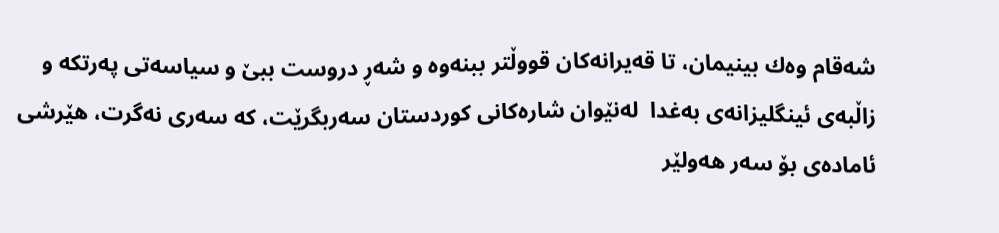شه‌قام وه‌ك بینیمان، تا قه‌یرانه‌كان قووڵتر ببنه‌وه‌ و شه‌ڕ دروست ببێ و سیاسه‌تی په‌رتكه‌ و زاڵبه‌ی ئینگلیزانه‌ی به‌غدا  له‌نێوان شاره‌كانی كوردستان سه‌ربگرێت، كه‌ سه‌ری نه‌گرت، هێرشی ئاماده‌ی بۆ سه‌ر هه‌ولێر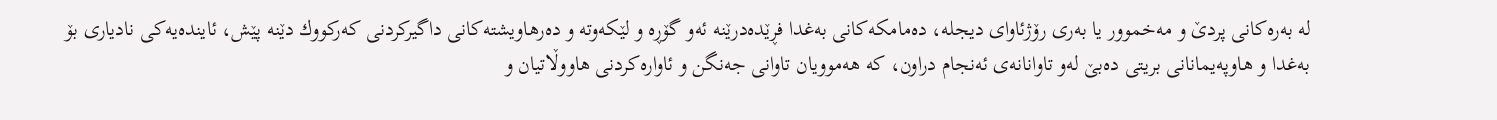له‌ به‌ره‌كانی پردێ و مه‌خموور یا به‌ری رۆژئاوای دیجله‌، ده‌مامكه‌كانی به‌غدا فڕێده‌درێنه‌ ئه‌و گۆڕه‌ و لێكه‌وته‌ و ده‌رهاویشته‌كانی داگیركردنی كه‌ركووك دێنه‌ پێش، ئاینده‌یه‌كی نادیاری بۆ به‌غدا و هاوپه‌یمانانی بریتی ده‌بێ له‌و تاوانانه‌ی ئه‌نجام دراون، كه‌ هه‌موویان تاوانی جه‌نگن و ئاواره‌كردنی هاووڵاتیان و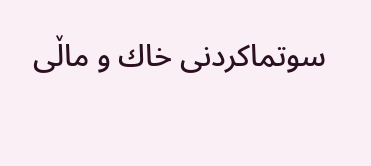سوتماكردنی خاك و ماڵی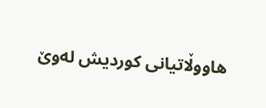هاووڵاتیانی كوردیش له‌وێ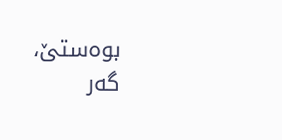بوه‌ستێ، گه‌ر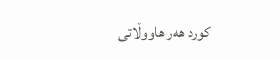كورد هه‌ر هاووڵاتی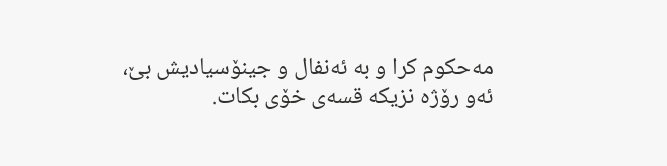مه‌حكوم كرا و به‌ ئه‌نفال و جینۆسیادیش بێ، ئه‌و رۆژه‌ نزیكه‌ قسه‌ی خۆی بكات.